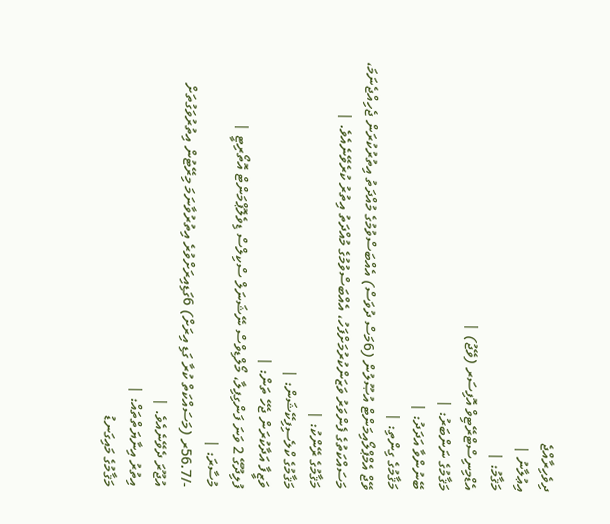ދިވެހިރާއްޖެ
އިޢުލާނު |
މަޤާމު: |
އެޑްމިނިސްޓްރޭޓިވް އޮފިސަރ (ވޭޖު) |
މަޤާމުގެ ނަންބަރު: |
ބޭނުންވާ އަދަދު: |
މަޤާމުގެ ގިންތި: |
ވޭޖް އެމްޕްލޯއިމަންޓް އުޞޫލުން (6މަސް ދުވަސް) އެއްބަސްވުމުގެ މުއްދަތު އިތުރުކުރަން ޖެހިއްޖެނަމަ، މަސައްކަތުގެ ފެންވަރު ވަޒަންކުރުމަށްފަހު، އެއްބަސްވުމުގެ މުއްދަތު އިތުރު ކުރެވޭނެއެވެ. |
މަޤާމުގެ ރޭންކު: |
މަޤާމުގެ ކްލެސިފިކޭޝަން: |
ވަޒީފާ އަދާކުރަން ޖެހޭ ތަން: |
ފުލިދޫގޭ 2 ވަނަ ފަންގިފިލާ، މޯލްޑިވްސް ނޭޝަނަލް ސްކިލްސް ޑިވެލޮޕްމަންޓް އޮތޯރިޓީ |
މުސާރަ: |
-/56.7ރ (މަސައްކަތް ކުރާ ގަޑި އިރަށް) 6ގަޑިއިރަށްވުރެ އިތުރުވާނަމަ މިރޭޓުން އިތުރުވަގުތަށް އުޖޫރަ ދެވޭނެއެވެ. |
އިތުރު އިނާޔަތްތައް: |
މަޤާމުގެ މައިގަނޑު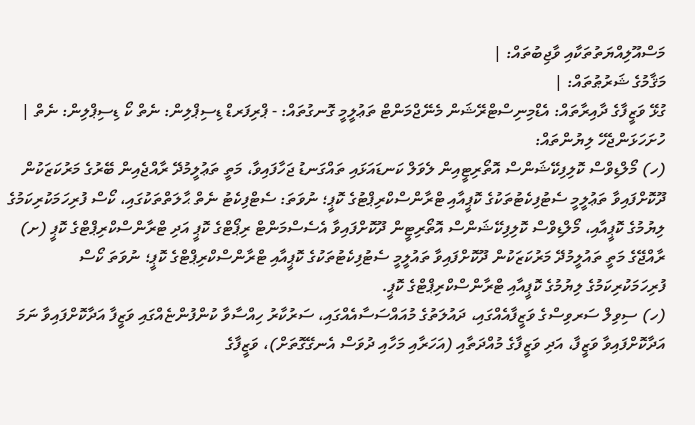މަސްއޫލިއްޔަތުތަކާއި ވާޖިބުތައް: |
މަޤާމުގެ ޝަރުޠުތައް: |
ގުޅޭ ވަޒީފާގެ ދާއިރާތައް: އެޑްމިނިސްޓްރޭޝަން މެނޭޖްމަންޓް ތަޢުލީމީ ގޮނގުތައް: - ޕްރިފަރޑް ޑިސިޕްލިން: ނެތް ކޯ ޑިސިޕްލިން: ނެތް |
ހުށަހަޅަންޖެހޭ ލިޔުންތައް:
(ހ) މޯލްޑިވްސް ކޮލިފިކޭޝަންސް އޮތޯރިޓީއިން ލެވަލް ކަނޑައަޅައި ތައްގަނޑު ޖަހާފައިވާ، މަތީ ތަޢުލީމުދޭ ރާއްޖެއިން ބޭރުގެ މަރުކަޒަކުން ދޫކޮށްފައިވާ ތަޢުލީމީ ސެޓުފިކެޓުތަކުގެ ކޮޕީއާއި ޓްރާންސްކްރިޕްޓުގެ ކޮޕީ؛ ނުވަތަ: ސެޓްފިކެޓު ނެތް ޙާލަތްތަކުގައި، ކޯސް ފުރިހަމަކުރިކަމުގެ ލިޔުމުގެ ކޮޕީއާއި، މޯލްޑިވްސް ކޮލިފިކޭޝަންސް އޮތޯރިޓީން ދޫކޮށްފައިވާ އެސެސްމަންޓް ރިޕޯޓްގެ ކޮޕީ އަދި ޓްރާންސްކްރިޕްޓްގެ ކޮޕީ (ށ) ރާއްޖޭގެ މަތީ ތައުލީމުދޭ މަރުކަޒަކުން ދޫކޮށްފައިވާ ތައުލީމީ ސެޓުފިކެޓުތަކުގެ ކޮޕީއާއި ޓްރާންސްކްރިޕްޓްގެ ކޮޕީ؛ ނުވަތަ ކޯސް ފުރިހަމަކުރިކަމުގެ ލިޔުމުގެ ކޮޕީއާއި ޓްރާންސްކްރިޕްޓްގެ ކޮޕީ.
(ހ) ސިވިލް ސަރވިސްގެ ވަޒީފާއެއްގައި، ދައުލަތުގެ މުއައްސަސާއެއްގައި، ސަރުކާރު ހިއްސާވާ ކުންފުންޏެއްގައި ވަޒީފާ އަދާކޮށްފައިވާ ނަމަ އަދާކޮށްފައިވާ ވަޒީފާ، އަދި ވަޒީފާގެ މުއްދަތާއި (އަހަރާއި މަހާއި ދުވަސް އެނގޭގޮތަށް)، ވަޒީފާގެ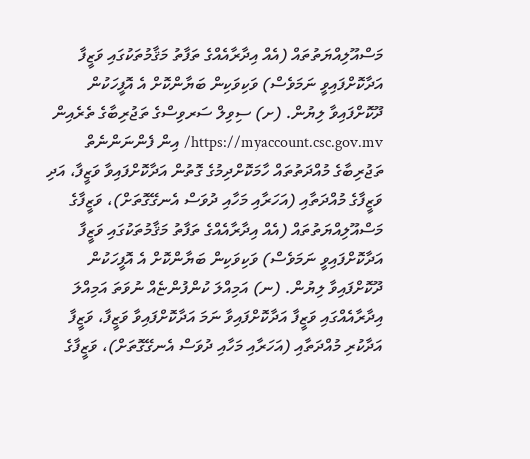މަސްއޫލިއްޔަތުތައް (އެއް އިދާރާއެއްގެ ތަފާތު މަޤާމުތަކުގައި ވަޒީފާ އަދާކޮށްފައިވީ ނަމަވެސް) ވަކިވަކިން ބަޔާންކޮށް އެ އޮފީހަކުން ދޫކޮށްފައިވާ ލިޔުން. (ށ) ސިވިލް ސަރވިސްގެ ތަޖުރިބާގެ ތެރެއިން https://myaccount.csc.gov.mv/ އިން ފެންނަންނެތް ތަޖުރިބާގެ މުއްދަތުތައް ހާމަކޮށްދިމުގެ ގޮތުން އަދާކޮށްފައިވާ ވަޒީފާ، އަދި ވަޒީފާގެ މުއްދަތާއި (އަހަރާއި މަހާއި ދުވަސް އެނގޭގޮތަށް)، ވަޒީފާގެ މަސްއޫލިއްޔަތުތައް (އެއް އިދާރާއެއްގެ ތަފާތު މަޤާމުތަކުގައި ވަޒީފާ އަދާކޮށްފައިވީ ނަމަވެސް) ވަކިވަކިން ބަޔާންކޮށް އެ އޮފީހަކުން ދޫކޮށްފައިވާ ލިޔުން. (ނ) އަމިއްލަ ކުންފުންޏެއް ނުވަތަ އަމިއްލަ އިދާރާއެއްގައި ވަޒީފާ އަދާކޮށްފައިވާ ނަމަ އަދާކޮށްފައިވާ ވަޒީފާ، ވަޒީފާ އަދާކުރި މުއްދަތާއި (އަހަރާއި މަހާއި ދުވަސް އެނގޭގޮތަށް)، ވަޒީފާގެ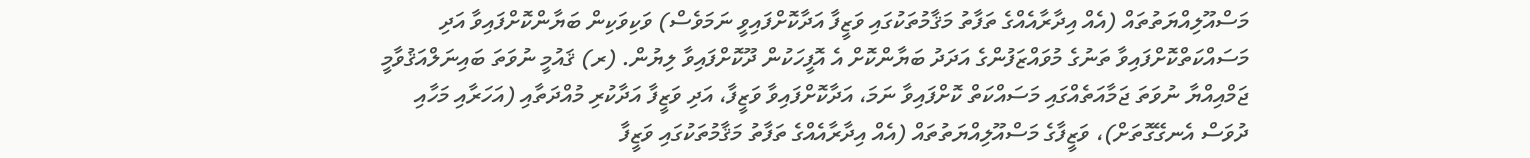މަސްއޫލިއްޔަތުތައް (އެއް އިދާރާއެއްގެ ތަފާތު މަޤާމުތަކުގައި ވަޒީފާ އަދާކޮށްފައިވީ ނަމަވެސް) ވަކިވަކިން ބަޔާންކޮށްފައިވާ އަދި މަސައްކަތްކޮށްފައިވާ ތަނުގެ މުވައްޒަފުންގެ އަދަދު ބަޔާންކޮށް އެ އޮފީހަކުން ދޫކޮށްފައިވާ ލިޔުން. (ރ) ޤައުމީ ނުވަތަ ބައިނަލްއަޤުވާމީ ޖަމްއިއްޔާ ނުވަތަ ޖަމާއަތެއްގައި މަސައްކަތް ކޮށްފައިވާ ނަމަ، އަދާކޮށްފައިވާ ވަޒީފާ، އަދި ވަޒީފާ އަދާކުރި މުއްދަތާއި (އަހަރާއި މަހާއި ދުވަސް އެނގޭގޮތަށް)، ވަޒީފާގެ މަސްއޫލިއްޔަތުތައް (އެއް އިދާރާއެއްގެ ތަފާތު މަޤާމުތަކުގައި ވަޒީފާ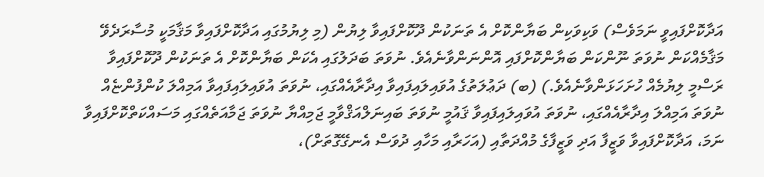އަދާކޮށްފައިވީ ނަމަވެސް) ވަކިވަކިން ބަޔާންކޮށް އެ ތަނަކުން ދޫކޮށްފައިވާ ލިޔުން (މި ލިޔުމުގައި އަދާކޮށްފައިވާ މަޤާމަކީ މުސާރަދެވޭ މަޤާމެއްކަން ނުވަތަ ނޫންކަން ބަޔާންކޮށްފައި އޮންނަންވާނެއެވެ. ނުވަތަ ބަދަލުގައި އެކަން ބަޔާންކޮށް އެ ތަނަކުން ދޫކޮށްފައިވާ ރަސްމީ ލިޔުމެއް ހުށަހަޅަންވާނެއެވެ.) (ބ) ދަޢުލަތުގެ އުވައިލައިފައިވާ އިދާރާއެއްގައި، ނުވަތަ އުވައިލައިފައިވާ އަމިއްލަ ކުންފުންޏެއް ނުވަތަ އަމިއްލަ އިދާރާއެއްގައި، ނުވަތަ އުވައިލައިފައިވާ ޤައުމީ ނުވަތަ ބައިނަލްއަޤްވާމީ ޖަމިއްޔާ ނުވަތަ ޖަމާއަތެއްގައި މަސައްކަތްކޮށްފައިވާ ނަމަ، އަދާކޮށްފައިވާ ވަޒީފާ އަދި ވަޒީފާގެ މުއްދަތާއި (އަހަރާއި މަހާއި ދުވަސް އެނގޭގޮތަށް)،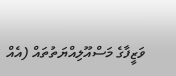ވަޒީފާގެ މަސްއޫލިއްޔަތުތައް (އެއް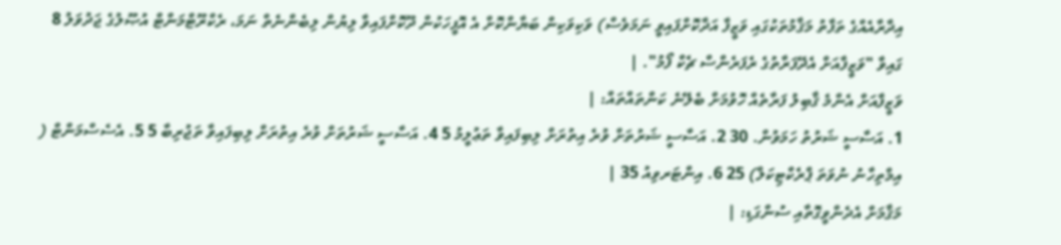އިދާރާއެއްގެ ތަފާތު މަޤާމުތަކުގައި ވަޒީފާ އަދާކޮށްފައިވީ ނަމަވެސް) ވަކިވަކިން ބަޔާންކޮށް އެ އޮފީހަކުން ދޫކޮށްފައިވާ ލިޔުން ލިބެންނެތް ނަމަ، ރެކްރޫޓްމަންޓް އުޞޫލުގެ ޖަދުވަލު 8 ގައިވާ "ވަޒީފާއަށް އެދޭފަރާތުގެ ރެފަރެންސް ޗެކް ފޯމު". |
ވަޒީފާއަށް އެންމެ ޤާބިލު ފަރާތެއް ހޮވުމަށް ބެލޭނެ ކަންތައްތައް: |
1. އަސާސީ ޝަރުތު ހަމަވުން. 30 2. އަސާސީ ޝަރުތަށް ވުރެ އިތުރަށް ލިބިފައިވާ ތަޢުލީމު 5 4. އަސާސީ ޝަރުތަށް ވުރެ އިތުރަށް ލިބިފައިވާ ތަޖުރިބާ 5 5. އެސެސްމަންޓް ( އިމްތިހާނު ނުވަތަ ޕްރެކްޓިކަލް) 25 6. އިންޓަރވިއު 35 |
މަޤާމަށް އެދެންވީގޮތާއި ސުންގަޑި: |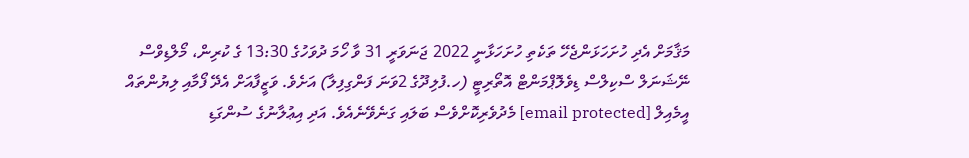މަޤާމަށް އެދި ހުށަހަޅަންޖެހޭ ތަކެތި ހުށަހަޅާނީ 2022 ޖަނަވަރީ 31 ވާ ހޯމަ ދުވަހުގެ 13:30 ގެ ކުރިން، މޯލްޑިވްސް ނޭޝަނަލް ސްކިލްސް ޑިވެލޮޕްމަންޓް އޮތޯރިޓީ (ހ.ފުލިދޫގެ 2ވަނަ ފަންގިފިލާ) އަށެވެ. ވަޒީފާއަށް އެދޭ ފޯމާއި ލިޔުންތައް އީމެއިލް [email protected] މެދުވެރިކޮށްވެސް ބަލައި ގަނެވޭނެއެވެ. އަދި އިޢުލާނުގެ ސުންގަޑި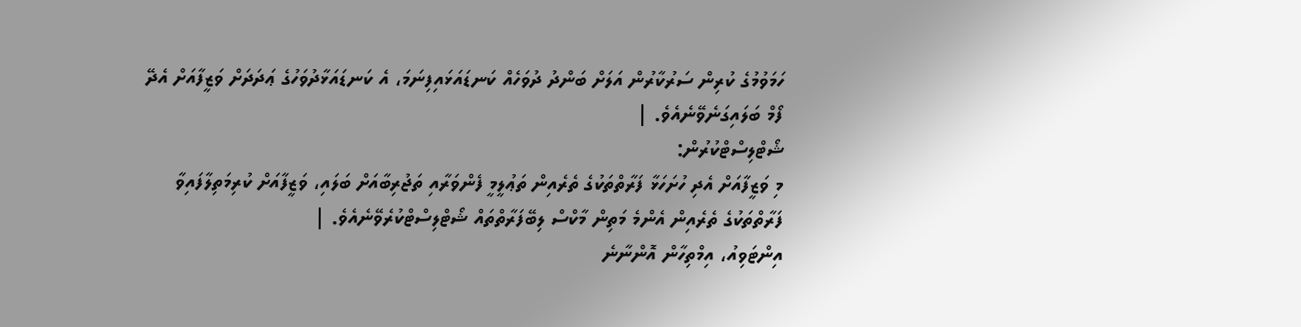ހަމަވުމުގެ ކުރިން ސަރުކާރުން އަލަށް ބަންދު ދުވަހެއް ކަނޑައަޅައިފިނަމަ، އެ ކަނޑައަޅާދުވަހުގެ ޢަދަދަށް ވަޒީފާއަށް އެދޭ ފޯމް ބަލައިގަނެވޭނެއެވެ. |
ޝޯޓްލިސްޓްކުރުން:
މި ވަޒީފާއަށް އެދި ހުށަހަޅާ ފަރާތްތަކުގެ ތެރެއިން ތަޢުލީމީ ފެންވަރާއި ތަޖުރިބާއަށް ބަލައި، ވަޒީފާއަށް ކުރިމަތިލާފައިވާ ފަރާތްތަކުގެ ތެރެއިން އެންމެ މަތިން މާކްސް ލިބޭފަރާތްތައް ޝޯޓްލިސްޓްކުރެވޭނެއެވެ. |
އިންޓަވިއު، އިމްތިހާން އޮންނާނެ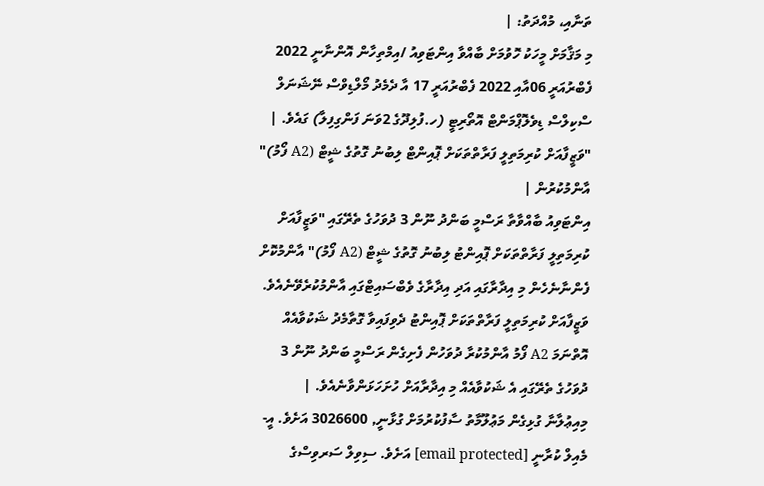ތަނާއި، މުއްދަތު: |
މި މަޤާމަށް މީހަކު ހޮވުމަށް ބާއްވާ އިންޓަވިއު /އިމްތިހާން އޮންނާނީ 2022 ފެބްރުއަރީ 06އާއި 2022 ފެބްރުއަރީ 17 އާ ދެމެދު މޯލްޑިވްސް ނޭޝަނަލް ސްކިލްސް ޑިވެލޮޕްމަންޓް އޮތޯރިޓީ (ހ.ފުލިދޫގެ 2ވަނަ ފަންގިފިލާ) ގައެވެ. |
"ވަޒީފާއަށް ކުރިމަތިލީ ފަރާތްތަކަށް ޕޮއިންޓް ލިބުނު ގޮތުގެ ޝީޓް (A2 ފޯމު)" އާންމުކުރުން |
އިންޓަވިއު ބާއްވާތާ ރަސްމީ ބަންދު ނޫން 3 ދުވަހުގެ ތެރޭގައި "ވަޒީފާއަށް ކުރިމަތިލީ ފަރާތްތަކަށް ޕޮއިންޓު ލިބުނު ގޮތުގެ ޝީޓް (A2 ފޯމު)" އާންމުކޮށް ފެންނާނެހެން މި އިދާރާގައި އަދި އިދާރާގެ ވެބްސައިޓްގައި އާންމުކުރެވޭނެއެވެ. ވަޒީފާއަށް ކުރިމަތިލީ ފަރާތްތަކަށް ޕޮއިންޓު ދެވިފައިވާ ގޮތާމެދު ޝަކުވާއެއް އޮތްނަމަ A2 ފޯމު އާންމުކުރާ ދުވަހުން ފެށިގެން ރަސްމީ ބަންދު ނޫން 3 ދުވަހުގެ ތެރޭގައި އެ ޝަކުވާއެއް މި އިދާރާއަށް ހުށަހަޅަންވާނެއެވެ. |
މިއިޢުލާނާ ގުޅިގެން މަޢުލޫމާތު ސާފުކުރުމަށް ގުޅާނީ, 3026600 އަށެވެ. އީ-މެއިލް ކުރާނީ [email protected] އަށެވެ. ސިވިލް ސަރވިސްގެ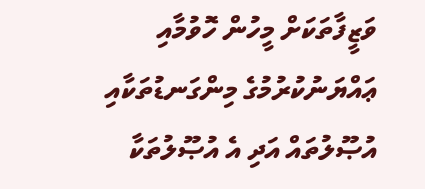ވަޒީފާތަކަށް މީހުން ހޮވުމާއި ޢައްޔަނުކުރުމުގެ މިންގަނޑުތަކާއި އުޞޫލުތައް އަދި އެ އުޞޫލުތަކާ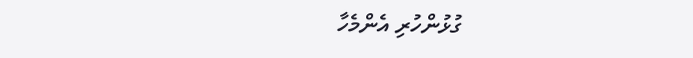ގުޅުންހުރި އެންމެހާ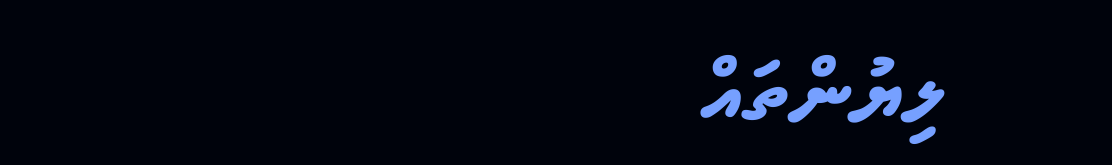ލިޔުންތައް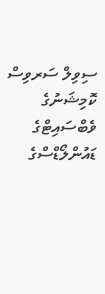ސިވިލް ސަރވިސް ކޮމިޝަނުގެ ވެބްސައިޓްގެ ޑައުންލޯޑްސްގެ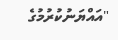"އައްޔަނުކުރުމުގެ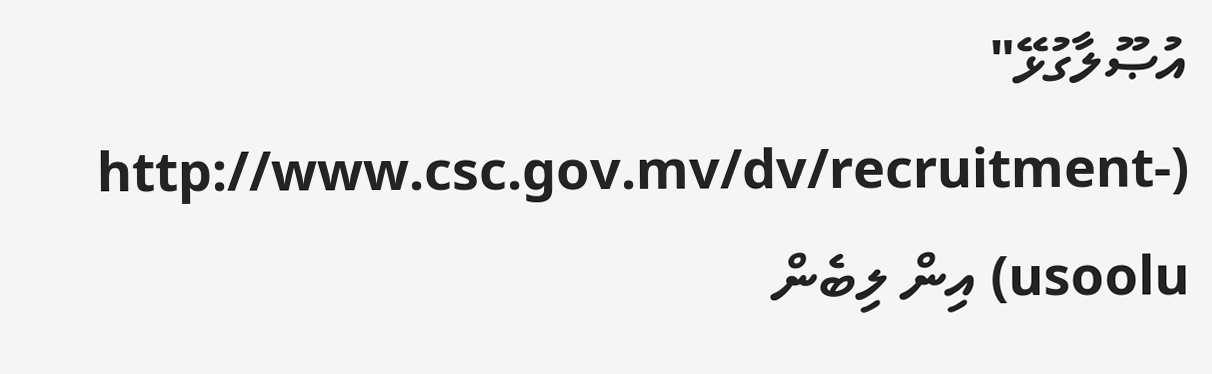އުޞޫލާގުޅޭ" (http://www.csc.gov.mv/dv/recruitment-usoolu) އިން ލިބެން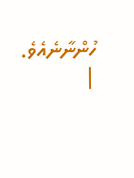ހުންނާނެއެވެ. |